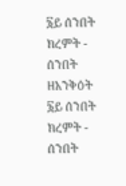፮ይ ሰንበት ክረምት - ሰንበት ዘአንቅዕት
፮ይ ሰንበት ክረምት - ሰንበት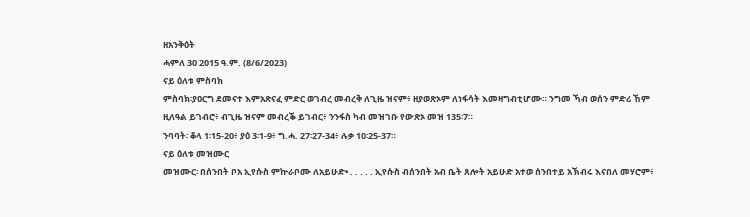ዘአንቅዕት
ሓምለ 30 2015 ዓ.ም. (8/6/2023)
ናይ ዕለቱ ምስባክ
ምስባክ፡ያዐርግ ደመናተ እምአጽናፈ ምድር ወገብረ መብረቅ ለጊዜ ዝናም፥ ዘያወጽኦም ለነፋሳት እመዛግብቲሆሙ። ንግመ ኻብ ወሰን ምድሪ ኸም ዚለዓል ይገብሮ፥ ብጊዜ ዝናም መብረቕ ይገብር፥ ንንፋስ ካብ መዝገቡ የውጽኦ መዝ 135፡7።
ንባባት፡ ቆላ 1፡15-20፥ ያዕ 3፡1-9፥ ግ.ሓ. 27፡27-34፥ ሉቃ 10፡25-37።
ናይ ዕለቱ መዝሙር
መዝሙር፡ በሰንበት ቦአ ኢየሱስ ምኵራቦሙ ለአይሁድ• . . . . . ኢየሱስ ብሰንበት አብ ቤት ጸሎት አይሁድ አተወ ሰንበተይ አኽብሩ እናበለ መሃሮም፥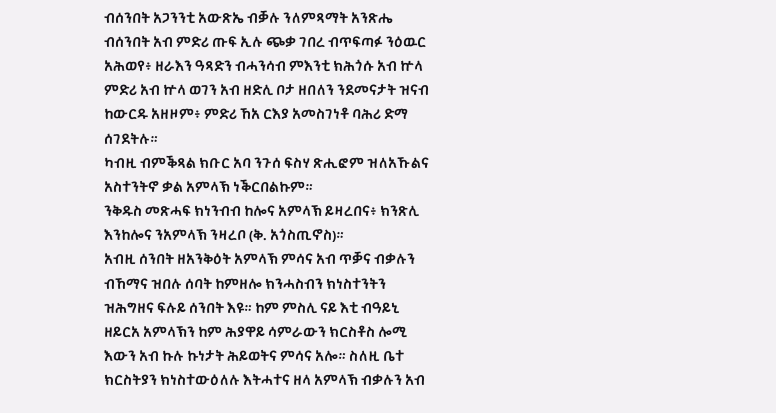ብሰንበት አጋንንቲ አውጽኤ ብቓሉ ንለምጻማት አንጽሔ ብሰንበት አብ ምድሪ ጡፍ ኢሉ ጭቃ ገበረ ብጥፍጣፉ ንዕዉር አሕወየ፥ ዘራእን ዓጻድን ብሓንሳብ ምእንቲ ክሕጎሱ አብ ኵላ ምድሪ አብ ኵላ ወገን አብ ዘድሊ ቦታ ዘበለን ንደመናታት ዝናብ ከውርዱ አዘዞም፥ ምድሪ ኸአ ርእያ አመስገነቶ ባሕሪ ድማ ሰገደትሉ።
ካብዚ ብምቕጻል ክቡር አባ ንጉሰ ፍስሃ ጽሒፎም ዝለአኹልና አስተንትኖ ቃል አምላኽ ነቕርበልኩም።
ንቅዱስ መጽሓፍ ክነንብብ ከሎና አምላኽ ይዛረበና፥ ክንጽሊ እንከሎና ንአምላኽ ንዛረቦ (ቅ. አጎስጢኖስ)።
አብዚ ሰንበት ዘአንቅዕት አምላኽ ምሳና አብ ጥቓና ብቃሉን ብኸማና ዝበሉ ሰባት ከምዘሎ ክንሓስብን ክነስተንትን ዝሕግዘና ፍሉይ ሰንበት እዩ። ከም ምስሊ ናይ እቲ ብዓይኒ ዘይርአ አምላኽን ከም ሕያዋይ ሳምራውን ክርስቶስ ሎሚ እውን አብ ኩሉ ኩነታት ሕይወትና ምሳና አሎ። ስለዚ ቤተ ክርስትያን ክነስተውዕለሉ እትሓተና ዘላ አምላኽ ብቃሉን አብ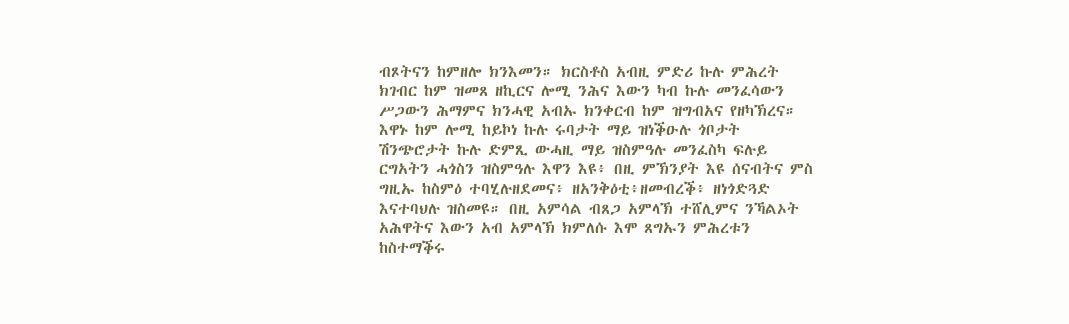ብጾትናን ከምዘሎ ክንእመን። ክርስቶስ አብዚ ምድሪ ኩሉ ምሕረት ክገብር ከም ዝመጸ ዘኪርና ሎሚ ንሕና እውን ካብ ኩሉ መንፈሳውን ሥጋውን ሕማምና ክንሓዊ አብኡ ክንቀርብ ከም ዝግብአና የዘካኽረና።
እዋኑ ከም ሎሚ ከይኮነ ኩሉ ሩባታት ማይ ዝነቕዑሉ ጎቦታት ሽንጭሮታት ኩሉ ድምጺ ውሓዚ ማይ ዝስምዓሉ መንፈስካ ፍሉይ ርግአትን ሓጎስን ዝስምዓሉ እዋን እዩ፥ በዚ ምኽንያት እዩ ሰናብትና ምስ ግዚኡ ከስምዕ ተባሂሉዘደመና፥ ዘአንቅዕቲ፥ዘመብረቕ፥ ዘነጎድጓድ እናተባህሉ ዝስመዩ። በዚ አምሳል ብጸጋ አምላኽ ተሸሊምና ንኻልኦት አሕዋትና እውን አብ አምላኽ ክምለሱ እሞ ጸግኡን ምሕረቱን ከስተማቕሩ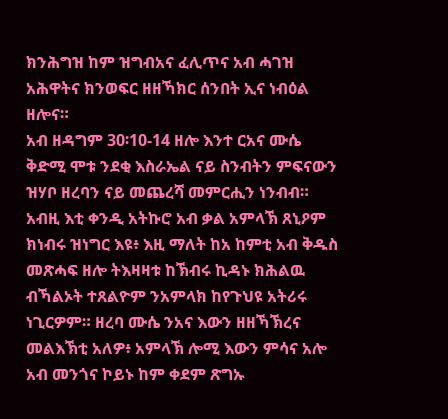ክንሕግዝ ከም ዝግብአና ፈሊጥና አብ ሓገዝ አሕዋትና ክንወፍር ዘዘኻክር ሰንበት ኢና ነብዕል ዘሎና።
አብ ዘዳግም 30፡10-14 ዘሎ እንተ ርአና ሙሴ ቅድሚ ሞቱ ንደቂ እስራኤል ናይ ስንብትን ምፍናውን ዝሃቦ ዘረባን ናይ መጨረሻ መምርሒን ነንብብ። አብዚ እቲ ቀንዲ አትኩሮ አብ ቃል አምላኽ ጸኒዖም ክነብሩ ዝነግር እዩ፥ እዚ ማለት ከአ ከምቲ አብ ቅዱስ መጽሓፍ ዘሎ ትእዛዛቱ ከኽብሩ ኪዳኑ ክሕልዉ ብኻልኦት ተጸልዮም ንአምላክ ከየጉህዩ አትሪሩ ነጊርዎም። ዘረባ ሙሴ ንአና እውን ዘዘኻኽረና መልእኽቲ አለዎ፥ አምላኽ ሎሚ እውን ምሳና አሎ አብ መንጎና ኮይኑ ከም ቀደም ጽግኡ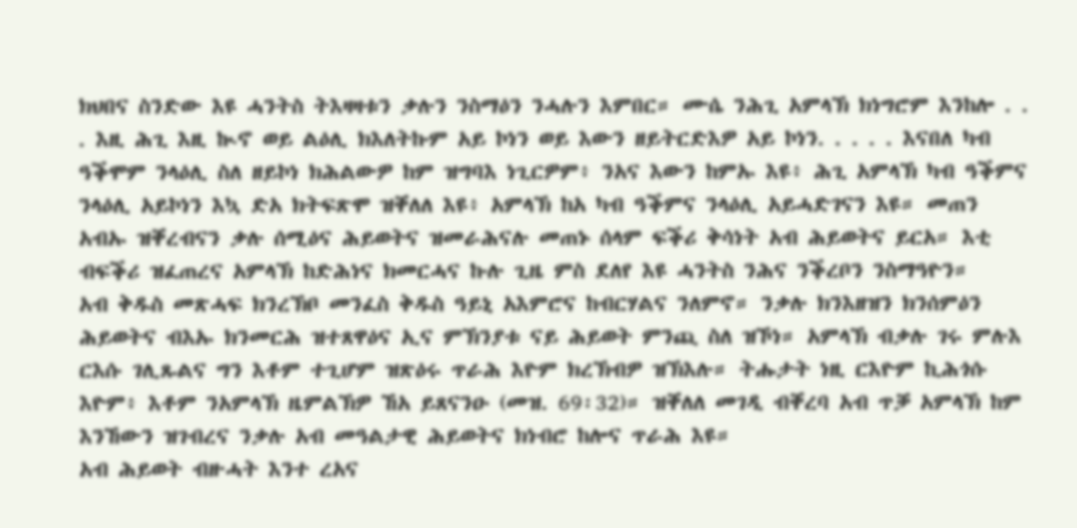ክህበና ስንድው እዩ ሓንትስ ትእዛዛቱን ቃሉን ንስማዕን ንሓሉን እምበር። ሙሴ ንሕጊ አምላኽ ክነግሮም እንከሎ . . . እዚ ሕጊ እዚ ኲኖ ወይ ልዕሊ ክእለትኩም አይ ኮነን ወይ እውን ዘይትርድእዎ አይ ኮነን. . . . . እናበለ ካብ ዓቕሞም ንላዕሊ ስለ ዘይኮነ ክሕልውዎ ከም ዝግባእ ነጊርዎም፥ ንአና እውን ከምኡ እዩ፥ ሕጊ አምላኽ ካብ ዓቕምና ንላዕሊ አይኮነን እኳ ድአ ክትፍጽሞ ዝቐለለ እዩ፥ አምላኽ ከአ ካብ ዓቕምና ንላዕሊ አይሓድገናን እዩ። መጠን አብኡ ዝቐረብናን ቃሉ ሰሚዕና ሕይወትና ዝመራሕናሉ መጠኑ ሰላም ፍቕሪ ቅሳነት አብ ሕይወትና ይርአ። እቲ ብፍቕሪ ዝፈጠረና አምላኽ ከድሕነና ክመርሓና ኩሉ ጊዜ ምስ ደለየ እዩ ሓንትስ ንሕና ንቕረቦን ንስማዓዮን።
አብ ቅዱስ መጽሓፍ ክንረኽቦ መንፈስ ቅዱስ ዓይኒ አእምሮና ከብርሃልና ንለምኖ። ንቃሉ ክንእዘዝን ክንሰምዕን ሕይወትና ብእኡ ክንመርሕ ዝተጸዋዕና ኢና ምኽንያቱ ናይ ሕይወት ምንጪ ስለ ዝኾነ። አምላኽ ብቃሉ ገሩ ምሉእ ርእሱ ገሊጹልና ግን እቶም ተጊሆም ዝጽዕሩ ጥራሕ እዮም ክረኽብዎ ዝኽእሉ። ትሑታት ነዚ ርእዮም ኪሕጎሱ እዮም፥ እቶም ንአምላኽ ዜምልኽዎ ኸአ ይጸናንዑ (መዝ. 69፡32)። ዝቐለለ መገዲ ብቐረባ አብ ጥቓ አምላኽ ከም እንኸውን ዝገብረና ንቃሉ አብ መዓልታዊ ሕይወትና ክነብሮ ከሎና ጥራሕ እዩ።
አብ ሕይወት ብዙሓት እንተ ረአና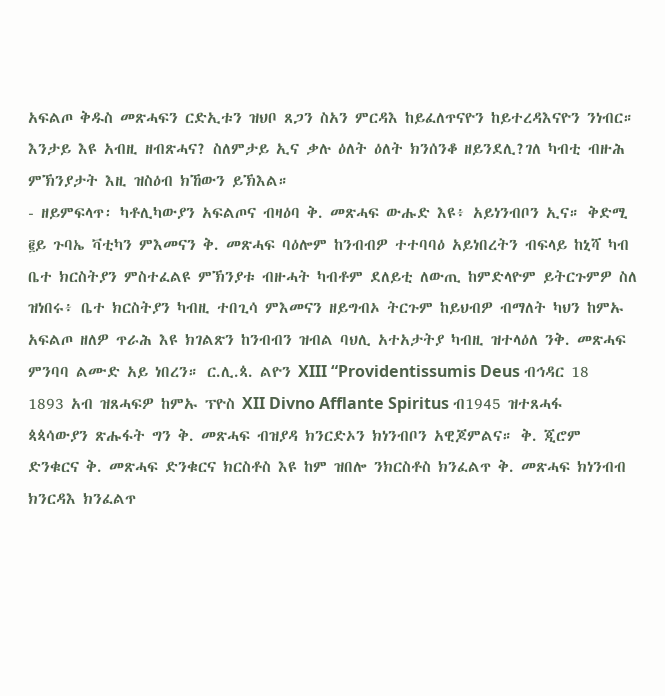አፍልጦ ቅዱስ መጽሓፍን ርድኢቱን ዝህቦ ጸጋን ስአን ምርዳእ ከይፈለጥናዮን ከይተረዳእናዮን ንነብር። እንታይ እዩ አብዚ ዘብጽሓና? ስለምታይ ኢና ቃሉ ዕለት ዕለት ክንሰንቆ ዘይንደሊ?ገለ ካብቲ ብዙሕ ምኽንያታት እዚ ዝስዕብ ክኸውን ይኽእል።
- ዘይምፍላጥ፡ ካቶሊካውያን አፍልጦና ብዛዕባ ቅ. መጽሓፍ ውሑድ እዩ፥ አይነንብቦን ኢና። ቅድሚ ፪ይ ጉባኤ ቫቲካን ምእመናን ቅ. መጽሓፍ ባዕሎም ከንብብዎ ተተባባዕ አይነበረትን ብፍላይ ከኒሻ ካብ ቤተ ክርስትያን ምስተፈልዩ ምኽንያቱ ብዙሓት ካብቶም ደለይቲ ለውጢ ከምድላዮም ይትርጉምዎ ስለ ዝነበሩ፥ ቤተ ክርስትያን ካብዚ ተበጊሳ ምእመናን ዘይግብኦ ትርጉም ከይህብዎ ብማለት ካህን ከምኡ አፍልጦ ዘለዎ ጥራሕ እዩ ክገልጽን ከንብብን ዝብል ባህሊ አተአታትያ ካብዚ ዝተላዕለ ንቅ. መጽሓፍ ምንባባ ልሙድ አይ ነበረን። ር.ሊ.ጳ. ልዮን XIII “Providentissumis Deus ብኅዳር 18 1893 አብ ዝጸሓፍዎ ከምኡ ፕዮስ XII Divno Afflante Spiritus ብ1945 ዝተጸሓፋ ጳጳሳውያን ጽሑፋት ግን ቅ. መጽሓፍ ብዝያዳ ክንርድኦን ክነንብቦን አዊጆምልና። ቅ. ጂሮም ድንቁርና ቅ. መጽሓፍ ድንቁርና ክርስቶስ እዩ ከም ዝበሎ ንክርስቶስ ክንፈልጥ ቅ. መጽሓፍ ክነንብብ ክንርዳእ ክንፈልጥ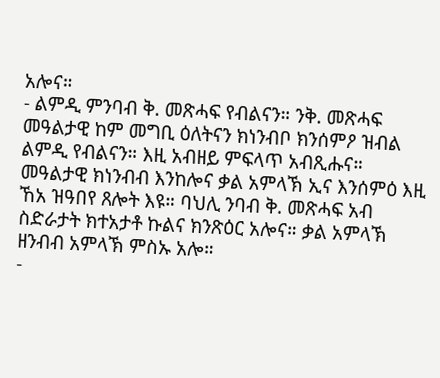አሎና።
- ልምዲ ምንባብ ቅ. መጽሓፍ የብልናን። ንቅ. መጽሓፍ መዓልታዊ ከም መግቢ ዕለትናን ክነንብቦ ክንሰምዖ ዝብል ልምዲ የብልናን። እዚ አብዘይ ምፍላጥ አብጺሑና። መዓልታዊ ክነንብብ እንከሎና ቃል አምላኽ ኢና እንሰምዕ እዚ ኸአ ዝዓበየ ጸሎት እዩ። ባህሊ ንባብ ቅ. መጽሓፍ አብ ስድራታት ክተአታቶ ኩልና ክንጽዕር አሎና። ቃል አምላኽ ዘንብብ አምላኽ ምስኡ አሎ።
-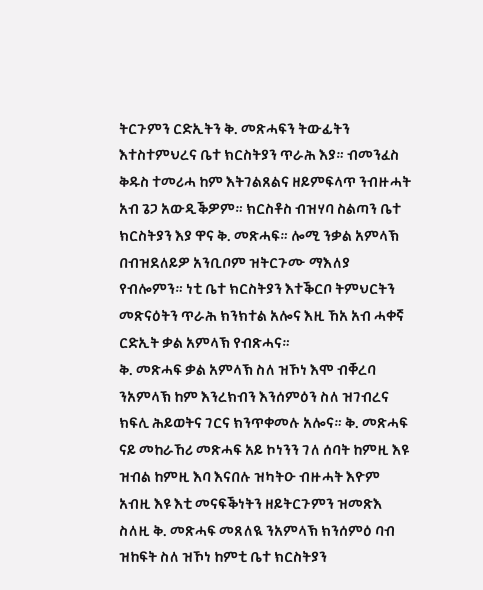ትርጉምን ርድኢትን ቅ. መጽሓፍን ትውፊትን እተስተምህረና ቤተ ክርስትያን ጥራሕ እያ። ብመንፈስ ቅዱስ ተመሪሓ ከም እትገልጸልና ዘይምፍላጥ ንብዙሓት አብ ጌጋ አውዲቕዎም። ክርስቶስ ብዝሃባ ስልጣን ቤተ ክርስትያን እያ ዋና ቅ. መጽሓፍ። ሎሚ ንቃል አምላኽ በብዝደለይዎ አንቢቦም ዝትርጉሙ ማእለያ የብሎምን። ነቲ ቤተ ክርስትያን እተቕርቦ ትምህርትን መጽናዕትን ጥራሕ ክንክተል አሎና እዚ ኸአ አብ ሓቀኛ ርድኢት ቃል አምላኽ የብጽሓና።
ቅ. መጽሓፍ ቃል አምላኽ ስለ ዝኾነ እሞ ብቐረባ ንአምላኽ ከም እንረክብን እንሰምዕን ስለ ዝገብረና ክፍሊ ሕይወትና ገርና ክንጥቀመሉ አሎና። ቅ. መጽሓፍ ናይ መከራኸሪ መጽሓፍ አይ ኮነንን ገለ ሰባት ከምዚ እዩ ዝብል ከምዚ እባ እናበሉ ዝካትዑ ብዙሓት እዮም አብዚ እዩ እቲ መናፍቕነትን ዘይትርጉምን ዝመጽእ ስለዚ ቅ. መጽሓፍ መጸለዪ ንአምላኽ ክንሰምዕ ባብ ዝከፍት ስለ ዝኾነ ከምቲ ቤተ ክርስትያን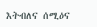እትብለና ሰሚዕና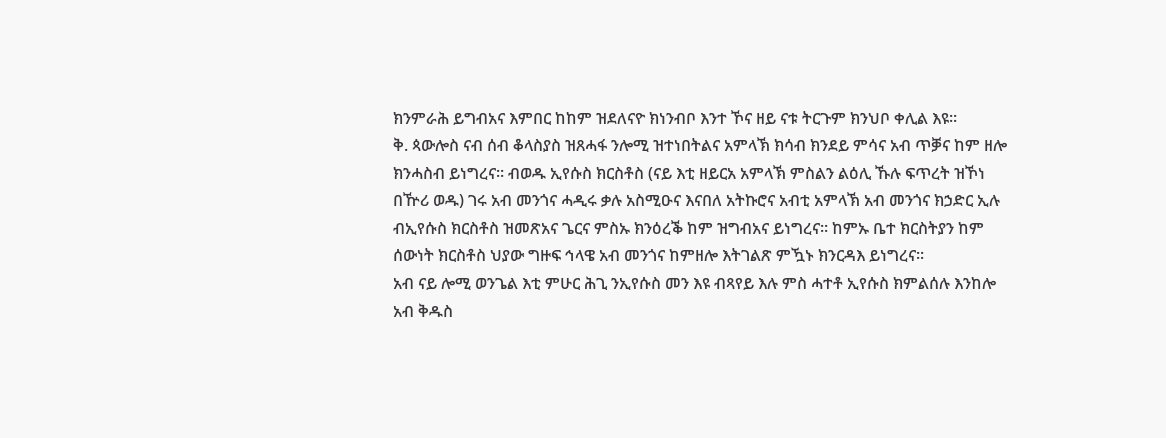ክንምራሕ ይግብአና እምበር ከከም ዝደለናዮ ክነንብቦ እንተ ኾና ዘይ ናቱ ትርጉም ክንህቦ ቀሊል እዩ።
ቅ. ጳውሎስ ናብ ሰብ ቆላስያስ ዝጸሓፋ ንሎሚ ዝተነበትልና አምላኽ ክሳብ ክንደይ ምሳና አብ ጥቓና ከም ዘሎ ክንሓስብ ይነግረና። ብወዱ ኢየሱስ ክርስቶስ (ናይ እቲ ዘይርአ አምላኽ ምስልን ልዕሊ ኹሉ ፍጥረት ዝኾነ በዅሪ ወዱ) ገሩ አብ መንጎና ሓዲሩ ቃሉ አስሚዑና እናበለ አትኩሮና አብቲ አምላኽ አብ መንጎና ክኃድር ኢሉ ብኢየሱስ ክርስቶስ ዝመጽአና ጌርና ምስኡ ክንዕረቕ ከም ዝግብአና ይነግረና። ከምኡ ቤተ ክርስትያን ከም ሰውነት ክርስቶስ ህያው ግዙፍ ኅላዌ አብ መንጎና ከምዘሎ እትገልጽ ምዃኑ ክንርዳእ ይነግረና።
አብ ናይ ሎሚ ወንጌል እቲ ምሁር ሕጊ ንኢየሱስ መን እዩ ብጻየይ እሉ ምስ ሓተቶ ኢየሱስ ክምልሰሉ እንከሎ አብ ቅዱስ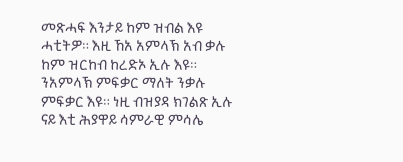መጽሓፍ እንታይ ከም ዝብል እዩ ሓቲትዎ። እዚ ኸአ አምላኽ አብ ቃሉ ከም ዝርከብ ከረድኦ ኢሉ እዩ። ንአምላኽ ምፍቃር ማለት ንቃሉ ምፍቃር እዩ። ነዚ ብዝያዳ ክገልጽ ኢሉ ናይ እቲ ሕያዋይ ሳምራዊ ምሳሌ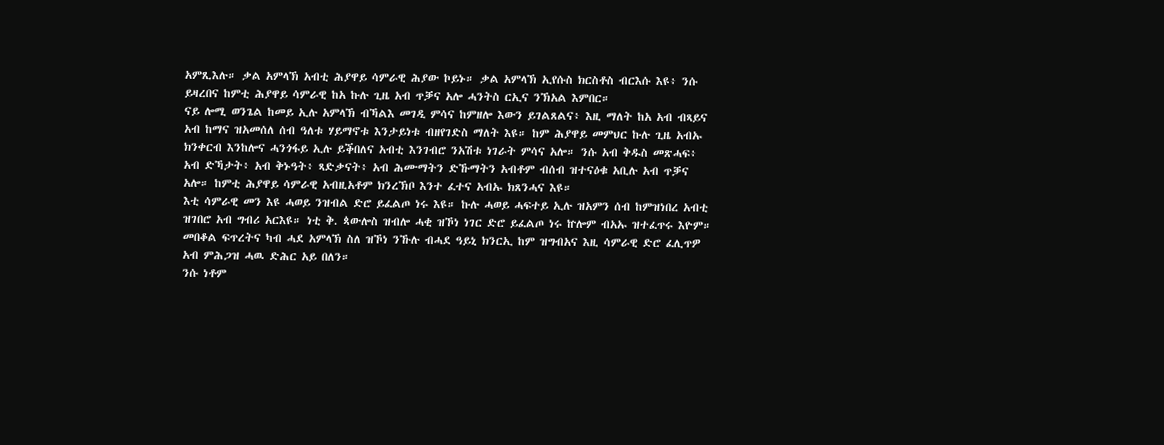አምጺእሉ። ቃል አምላኽ አብቲ ሕያዋይ ሳምራዊ ሕያው ኮይኑ። ቃል አምላኽ ኢየሱስ ክርስቶስ ብርእሱ እዩ፥ ንሱ ይዛረበና ከምቲ ሕያዋይ ሳምራዊ ከአ ኩሉ ጊዜ አብ ጥቓና አሎ ሓንትስ ርኢና ንኽአል እምበር።
ናይ ሎሚ ወንጌል ከመይ ኢሉ አምላኽ ብኻልእ መገዲ ምሳና ከምዘሎ እውን ይገልጸልና፥ እዚ ማለት ከአ አብ ብጻይና አብ ከማና ዝአመሰለ ሰብ ዓለቱ ሃይማኖቱ እንታይነቱ ብዘየገድስ ማለት እዩ። ከም ሕያዋይ መምህር ኩሉ ጊዜ አብኡ ክንቀርብ እንከሎና ሓንጎፋይ ኢሉ ይቕበለና አብቲ እንገብሮ ንአሽቱ ነገራት ምሳና አሎ። ንሱ አብ ቅዱስ መጽሓፍ፥ አብ ድኻታት፥ አብ ቅኑዓት፥ ጻድቃናት፥ አብ ሕሙማትን ድኹማትን አብቶም ብሰብ ዝተናዕቁ አቢሉ አብ ጥቓና አሎ። ከምቲ ሕያዋይ ሳምራዊ አብዚአቶም ክንረኽቦ እንተ ፈተና አብኡ ክጸንሓና እዩ።
እቲ ሳምራዊ መን እዩ ሓወይ ንዝብል ድሮ ይፈልጦ ነሩ እዩ። ኩሉ ሓወይ ሓፍተይ ኢሉ ዝአምን ሰብ ከምዝነበረ አብቲ ዝገበሮ አብ ግብሪ አርእዩ። ነቲ ቅ. ጳውሎስ ዝብሎ ሓቂ ዝኾነ ነገር ድሮ ይፈልጦ ነሩ ኵሎም ብአኡ ዝተፈጥሩ እዮም። መበቆል ፍጥረትና ካብ ሓደ አምላኽ ስለ ዝኾነ ንኹሉ ብሓደ ዓይኒ ክንርኢ ከም ዝግብአና እዚ ሳምራዊ ድሮ ፈሊጥዎ አብ ምሕጋዝ ሓዉ ድሕር አይ በለን።
ንሱ ነቶም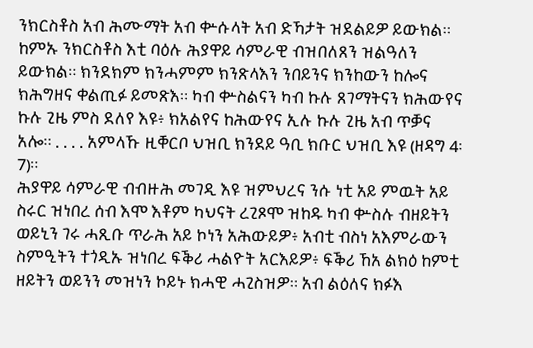ንክርስቶስ አብ ሕሙማት አብ ቍሱላት አብ ድኻታት ዝደልይዎ ይውክል። ከምኡ ንክርስቶስ እቲ ባዕሉ ሕያዋይ ሳምራዊ ብዝበለጸን ዝልዓለን ይውክል። ክንደክም ክንሓምም ክንጽላእን ንበይንና ክንከውን ከሎና ክሕግዘና ቀልጢፉ ይመጽእ። ካብ ቍስልናን ካብ ኩሉ ጸገማትናን ክሕውየና ኩሉ ጊዜ ምስ ደለየ እዩ፥ ክአልየና ከሕውየና ኢሉ ኩሉ ጊዜ አብ ጥቓና አሎ። . . . . አምላኹ ዚቐርቦ ህዝቢ ክንደይ ዓቢ ክቡር ህዝቢ እዩ (ዘዳግ 4፡7)።
ሕያዋይ ሳምራዊ ብብዙሕ መገዲ እዩ ዝምህረና ንሱ ነቲ አይ ምዉት አይ ስሩር ዝነበረ ሰብ እሞ እቶም ካህናት ረጊጾሞ ዝከዱ ካብ ቍስሉ ብዘይትን ወይኒን ገሩ ሓጺቡ ጥራሕ አይ ኮነን አሕውይዎ፥ አብቲ ብስነ አእምራውን ስምዒትን ተጎዲኡ ዝነበረ ፍቕሪ ሓልዮት አርእይዎ፥ ፍቕሪ ኸአ ልክዕ ከምቲ ዘይትን ወይንን መዝነን ኮይኑ ክሓዊ ሓጊስዝዎ። አብ ልዕለና ክፉእ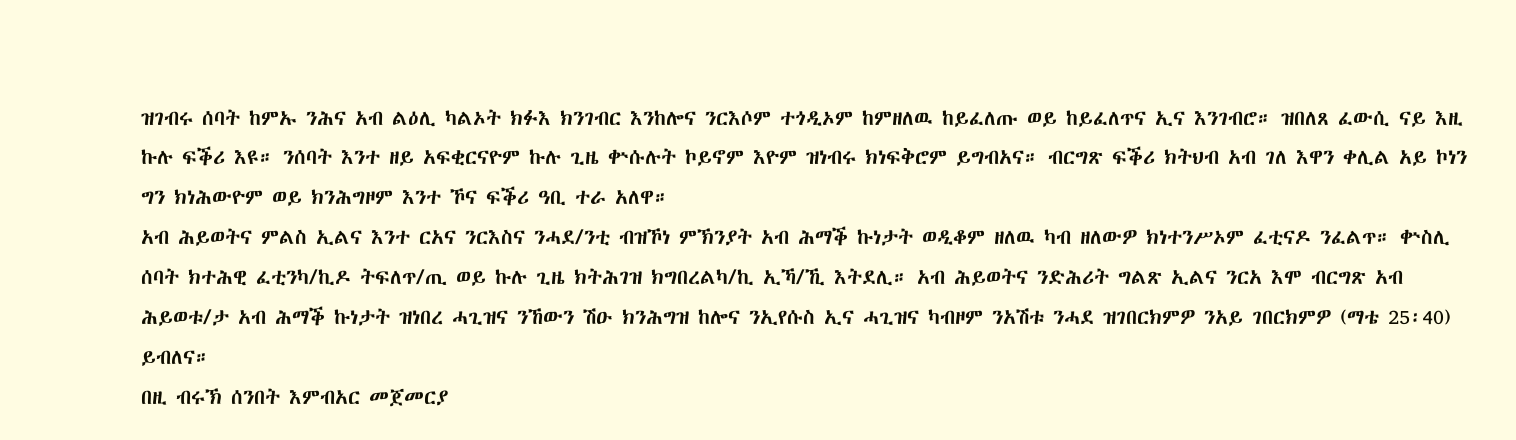ዝገብሩ ሰባት ከምኡ ንሕና አብ ልዕሊ ካልኦት ክፉእ ክንገብር እንከሎና ንርእሶም ተጎዲኦም ከምዘለዉ ከይፈለጡ ወይ ከይፈለጥና ኢና እንገብሮ። ዝበለጸ ፈውሲ ናይ እዚ ኩሉ ፍቕሪ እዩ። ንሰባት እንተ ዘይ አፍቂርናዮም ኩሉ ጊዜ ቍሱሉት ኮይኖም እዮም ዝነብሩ ክነፍቅሮም ይግብአና። ብርግጽ ፍቕሪ ክትህብ አብ ገለ እዋን ቀሊል አይ ኮነን ግን ክነሕውዮም ወይ ክንሕግዞም እንተ ኾና ፍቕሪ ዓቢ ተራ አለዋ።
አብ ሕይወትና ምልስ ኢልና እንተ ርአና ንርእስና ንሓደ/ንቲ ብዝኾነ ምኽንያት አብ ሕማቕ ኩነታት ወዲቆም ዘለዉ ካብ ዘለውዎ ክነተንሥኦም ፈቲናዶ ንፈልጥ። ቍስሊ ሰባት ክተሕዊ ፈቲንካ/ኪዶ ትፍለጥ/ጢ ወይ ኩሉ ጊዜ ክትሕገዝ ክግበረልካ/ኪ ኢኻ/ኺ እትደሊ። አብ ሕይወትና ንድሕሪት ግልጽ ኢልና ንርአ እሞ ብርግጽ አብ ሕይወቱ/ታ አብ ሕማቕ ኩነታት ዝነበረ ሓጊዝና ንኸውን ሽዑ ክንሕግዝ ከሎና ንኢየሱስ ኢና ሓጊዝና ካብዞም ንአሽቱ ንሓደ ዝገበርክምዎ ንአይ ገበርክምዎ (ማቴ 25፡40) ይብለና።
በዚ ብሩኽ ሰንበት እምብአር መጀመርያ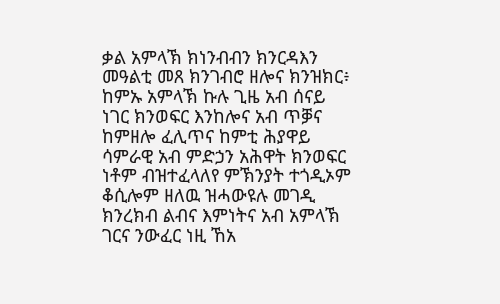ቃል አምላኽ ክነንብብን ክንርዳእን መዓልቲ መጸ ክንገብሮ ዘሎና ክንዝክር፥ ከምኡ አምላኽ ኩሉ ጊዜ አብ ሰናይ ነገር ክንወፍር እንከሎና አብ ጥቓና ከምዘሎ ፈሊጥና ከምቲ ሕያዋይ ሳምራዊ አብ ምድኃን አሕዋት ክንወፍር ነቶም ብዝተፈላለየ ምኽንያት ተጎዲኦም ቆሲሎም ዘለዉ ዝሓውዩሉ መገዲ ክንረክብ ልብና እምነትና አብ አምላኽ ገርና ንውፈር ነዚ ኸአ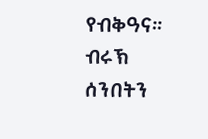የብቅዓና።
ብሩኽ ሰንበትን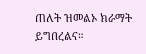ጠለት ዝመልኦ ክራማት ይግበረልና።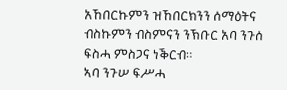አኸበርኩምን ዝኸበርክንን ሰማዕትና ብስኩምን ብስምናን ንኽቡር አባ ንጉሰ ፍስሓ ምስጋና ነቕርብ።
ኣባ ንጉሠ ፍሥሓ